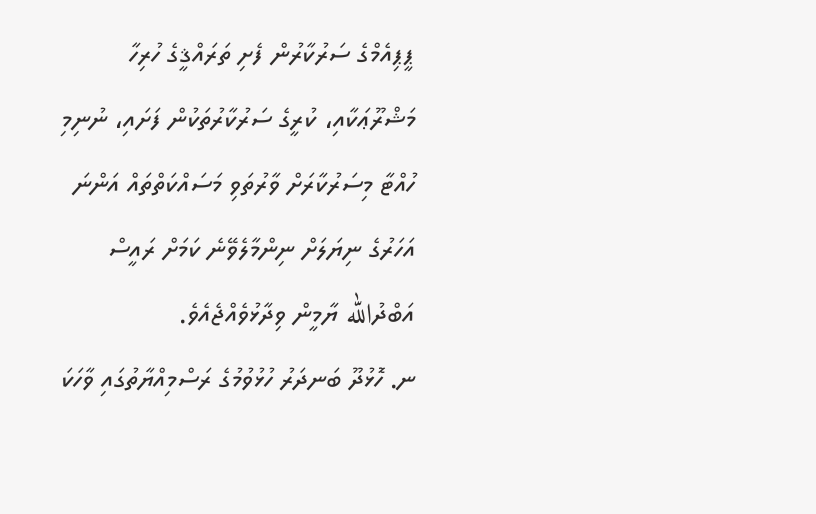ޕީޕިއެމްގެ ސަރުކާރުން ފެށި ތަރައްޤީގެ ހުރިހާ މަޝްރޫޢަކާއި، ކުރީގެ ސަރުކާރުތަކުން ފަށައި، ނުނިމި ހުއްޓާ މިސަރުކާރަށް ވާރުތަވި މަސައްކަތްތައް އަންނަ އަހަރުގެ ނިޔަލަށް ނިންމާލެވޭނެ ކަމަށް ރައީސް އަބްދުالله ޔާމީން ވިދާޅުވެއްޖެއެވެ.
ނ. ހޮޅުދޫ ބަނދަރު ހުޅުވުމުގެ ރަސްމިއްޔާތުގައި ވާހަކަ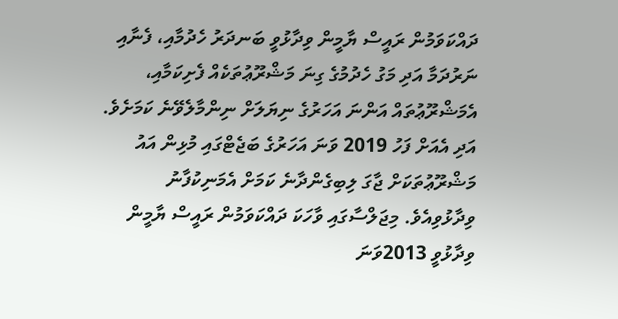ދައްކަވަމުން ރައީސް ޔާމީން ވިދާޅުވީ ބަނދަރު ހެދުމާއި، ފެނާއި ނަރުދަމާ އަދި މަގު ހެދުމުގެ ގިނަ މަޝްރޫޢުތަކެއް ފެށިކަމާއި، އެމަޝްރޫޢުތައް އަންނަ އަހަރުގެ ނިޔަލަށް ނިންމާލެވޭނެ ކަމަށެވެ. އަދި އެއަށް ފަހު 2019 ވަނަ އަހަރުގެ ބަޖެޓްގައި މުޅިން އައު މަޝްރޫޢުތަކަށް ޖާގަ ލިބިގެންދާނެ ކަމަށް އެމަނިކުފާނު ވިދާޅުވިއެވެ. މިޖަލްސާގައި ވާހަކަ ދައްކަވަމުން ރައީސް ޔާމީން ވިދާޅުވީ 2013ވަނަ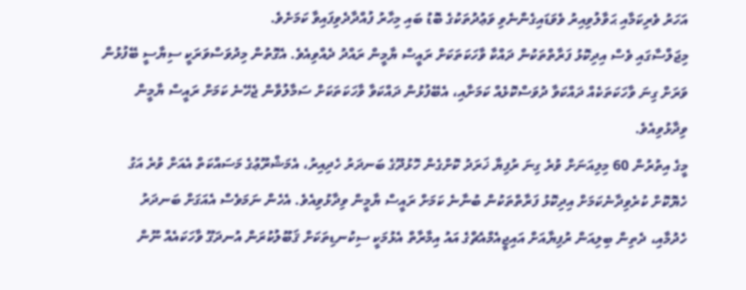އަހަރު ވެރިކަމާއި ޙަވާލުވިއިރު ވެވަޑައިގެންނެވި ވަޢުދުތަކުގެ ބޮޑު ބައި މިހާރު ފުއްދާދެވިފައިވާ ކަމަށެވެ.
މިޖަލްސާގައި ވެސް އިދިކޮޅު ފަރާތްތަކުން ދައްކާ ވާހަކަތަކަށް ރައީސް ޔާމީން ރައްދު ދެއްވިއެވެ. އެގޮތުން މިދުވަސްވަރަކީ ސިޔާސީ ބޭފުޅުން ވަރަށް ގިނަ ވާހަކަތަކެއް ދައްކަވާ ދުވަސްކޮޅެއް ކަމަށާއި، އެބޭފުޅުން ދައްކަވާ ވާހަކަތަކަށް ސަމާލުވާން ޖެހޭނެ ކަމަށް ރައީސް ޔާމީން ވިދާޅުވިއެވެ.
މީގެ އިތުރުން 60 މިލިއަނަށް ވުރެ ގިނަ ރުފިޔާ ޚަރަދު ކޮށްގެން ހޮޅުދޫގެ ބަނދަރު ހެދިއިރު، އެމަޝްރޫޢުގެ މަސައްކަތް އެއަށް ވުރެ އަގު ހެޔޮކޮށް ކުރެވިދާނެކަމަށް އިދިކޮޅު ފަރާތްތަކުން ބުނާނެ ކަމަށް ރައީސް ޔާމީން ވިދާޅުވިއެވެ. އެހެން ނަމަވެސް އެއަގަށް ބަނދަރު ހެދުމާއި، ދެތިން ބިލިއަން ރުފިޔާއަށް އައިޖީއެމްއެޗްގެ އައު އިމާރާތް އެޅުމަކީ ސިކުނޑިތަކަށް ޤަބޫލުކުރަން އުނދަގޫ ވާހަކައެއް ނޫން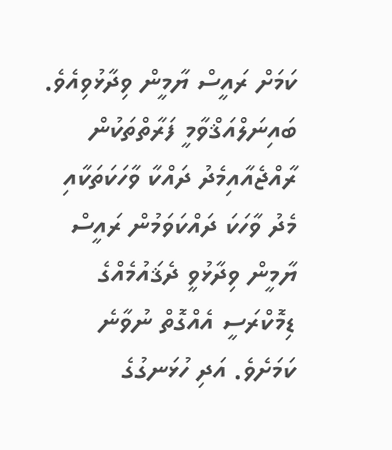ކަމަށް ރައީސް ޔާމީން ވިދާޅުވިއެވެ.
ބައިނަލްއަޤްވާމީ ފަރާތްތަކުން ރާއްޖެއާއިމެދު ދައްކާ ވާހަކަތަކާއި މެދު ވާހަކަ ދައްކަވަމުން ރައީސް ޔާމީން ވިދާޅުވީ ދެޤައުމެއްގެ ޑިމޮކްރަސީ އެއްގޮތް ނުވާނެ ކަމަށެވެ. އަދި ހުޅަނގުގެ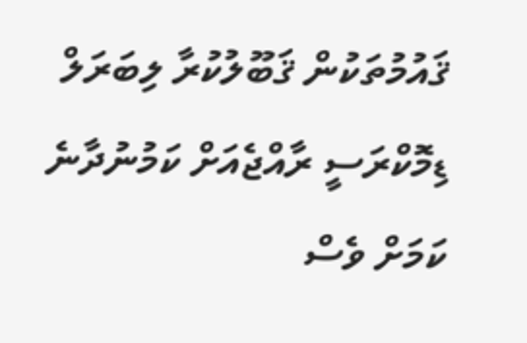ޤައުމުތަކުން ޤަބޫލުކުރާ ލިބަރަލް ޑިމޮކްރަސީ ރާއްޖެއަށް ކަމުނުދާނެ ކަމަށް ވެސް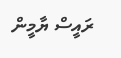ރައީސް ޔާމީން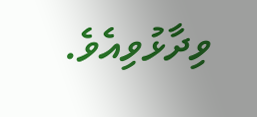ވިދާޅުވިއެވެ.